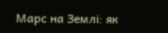Марс на Землі: як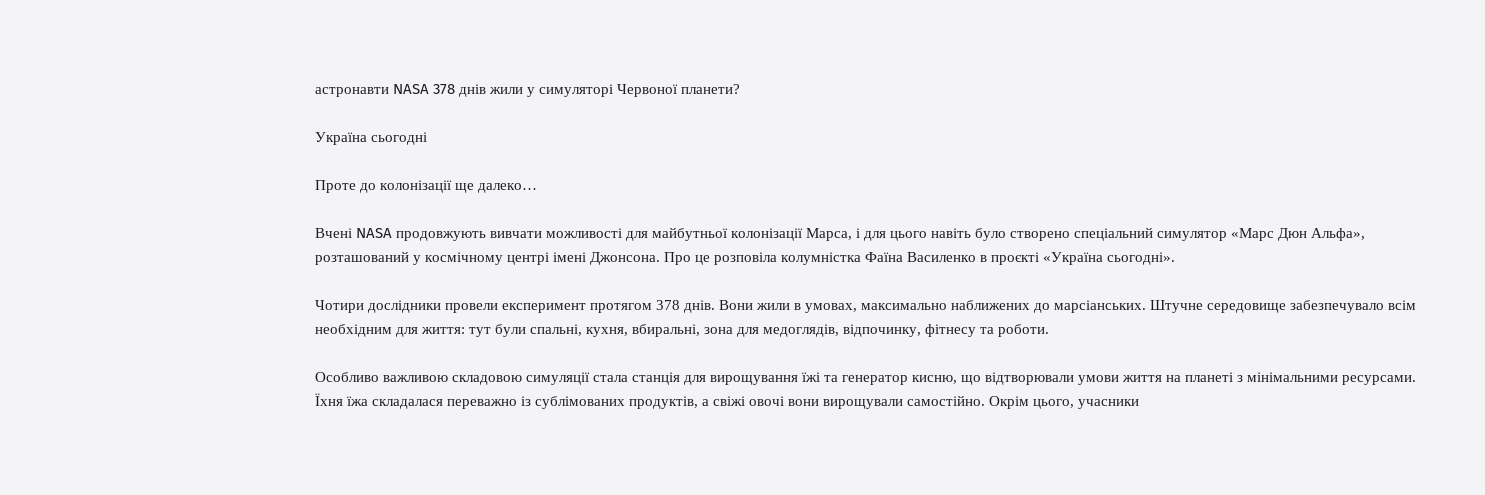астронавти NASA 378 днів жили у симуляторі Червоної планети?

Україна сьогодні

Проте до колонізації ще далеко…

Вчені NASA продовжують вивчати можливості для майбутньої колонізації Марса, і для цього навіть було створено спеціальний симулятор «Марс Дюн Альфа», розташований у космічному центрі імені Джонсона. Про це розповіла колумністка Фаїна Василенко в проєкті «Україна сьогодні».

Чотири дослідники провели експеримент протягом 378 днів. Вони жили в умовах, максимально наближених до марсіанських. Штучне середовище забезпечувало всім необхідним для життя: тут були спальні, кухня, вбиральні, зона для медоглядів, відпочинку, фітнесу та роботи.

Особливо важливою складовою симуляції стала станція для вирощування їжі та генератор кисню, що відтворювали умови життя на планеті з мінімальними ресурсами. Їхня їжа складалася переважно із сублімованих продуктів, а свіжі овочі вони вирощували самостійно. Окрім цього, учасники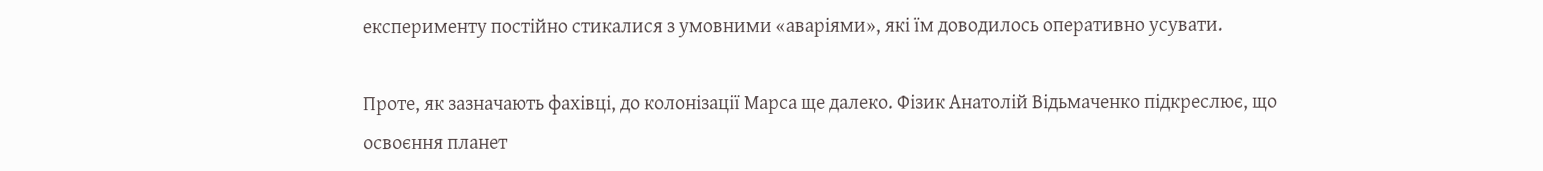експерименту постійно стикалися з умовними «аваріями», які їм доводилось оперативно усувати.

Проте, як зазначають фахівці, до колонізації Марса ще далеко. Фізик Анатолій Відьмаченко підкреслює, що освоєння планет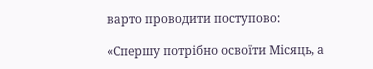варто проводити поступово:

«Спершу потрібно освоїти Місяць, а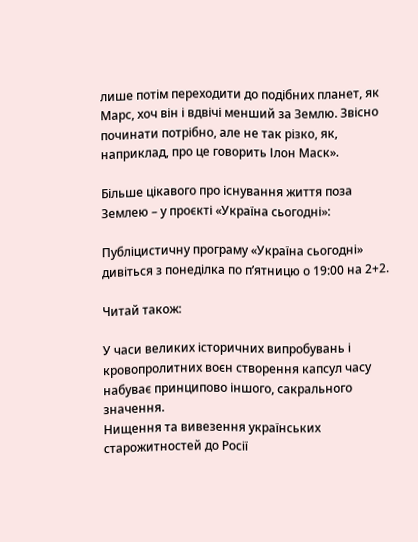лише потім переходити до подібних планет, як Марс, хоч він і вдвічі менший за Землю. Звісно починати потрібно, але не так різко, як, наприклад, про це говорить Ілон Маск».

Більше цікавого про існування життя поза Землею – у проєкті «Україна сьогодні»:

Публіцистичну програму «Україна сьогодні» дивіться з понеділка по п’ятницю о 19:00 на 2+2.

Читай також:

У часи великих історичних випробувань і кровопролитних воєн створення капсул часу набуває принципово іншого, сакрального значення.
Нищення та вивезення українських старожитностей до Росії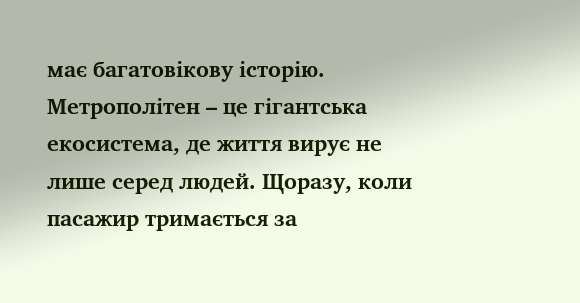має багатовікову історію.
Метрополітен – це гігантська екосистема, де життя вирує не лише серед людей. Щоразу, коли пасажир тримається за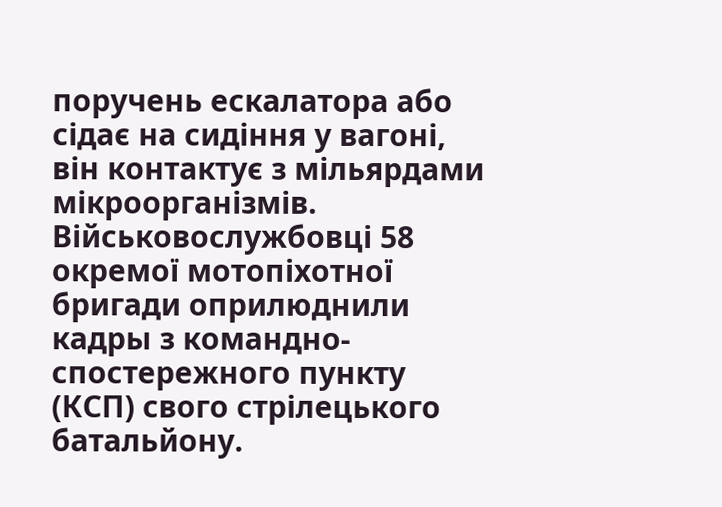поручень ескалатора або сідає на сидіння у вагоні, він контактує з мільярдами мікроорганізмів.
Військовослужбовці 58 окремої мотопіхотної бригади оприлюднили кадры з командно-спостережного пункту (КСП) свого стрілецького батальйону.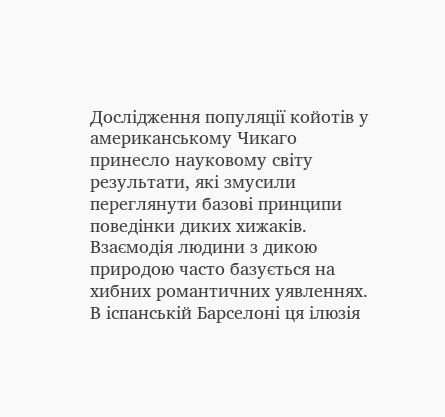Дослідження популяції койотів у американському Чикаго принесло науковому світу результати, які змусили переглянути базові принципи поведінки диких хижаків.
Взаємодія людини з дикою природою часто базується на хибних романтичних уявленнях. В іспанській Барселоні ця ілюзія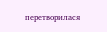перетворилася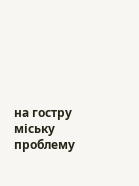на гостру міську проблему